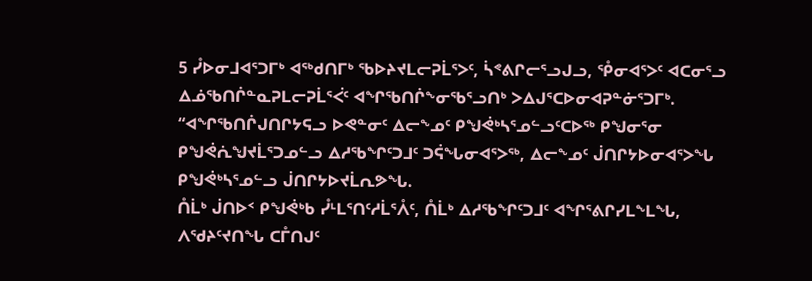5 ᓮᐅᓂᒧᐊᕐᑐᒥᒃ ᐊᖅᑯᑎᒥᒃ ᖃᐅᔨᔪᒪᓕᕈᒫᕐᐳᑦ, ᓵᕝᕕᒋᓕᕐᓗᒍᓗ, ᕾᓂᐊᕐᐳᑦ ᐊᑕᓂᕐᓗ ᐃᓅᖃᑎᒌᓐᓇᕈᒪᓕᕈᒫᕐᐹᑦ ᐊᖏᖃᑎᒌᖕᓂᖃᕐᓗᑎᒃ ᐳᐃᒍᕐᑕᐅᓂᐊᕈᓐᓃᕐᑐᒥᒃ.
“ᐊᖏᖃᑎᒌᒍᑎᒋᔭᕋᓗ ᐅᕙᓐᓂᑦ ᐃᓕᖕᓄᑦ ᑭᖑᕚᒃᓴᕐᓄᓪᓗᑦᑕᐅᖅ ᑭᖑᓂᕐᓂ ᑭᖑᕚᕇᖑᔪᒫᕐᑐᓄᓪᓗ ᐃᓱᖃᖏᑦᑐᒧᑦ ᑐᕌᖓᓂᐊᕐᐳᖅ, ᐃᓕᖕᓄᑦ ᒎᑎᒋᔭᐅᓂᐊᕐᐳᖓ ᑭᖑᕚᒃᓴᕐᓄᓪᓗ ᒎᑎᒋᔭᐅᔪᒫᕆᕗᖓ.
ᑍᒫᒃ ᒎᑎᐅᑉ ᑭᖑᕚᒃᑲ ᓮᒻᒪᕐᑎᑦᓱᒫᕐᐰᑦ, ᑍᒫᒃ ᐃᓱᖃᖏᑦᑐᒧᑦ ᐊᖏᕐᕕᒋᓯᒪᖕᒪᖓ, ᐱᖁᔨᑦᔪᑎᖓ ᑕᒤᑎᒍᑦ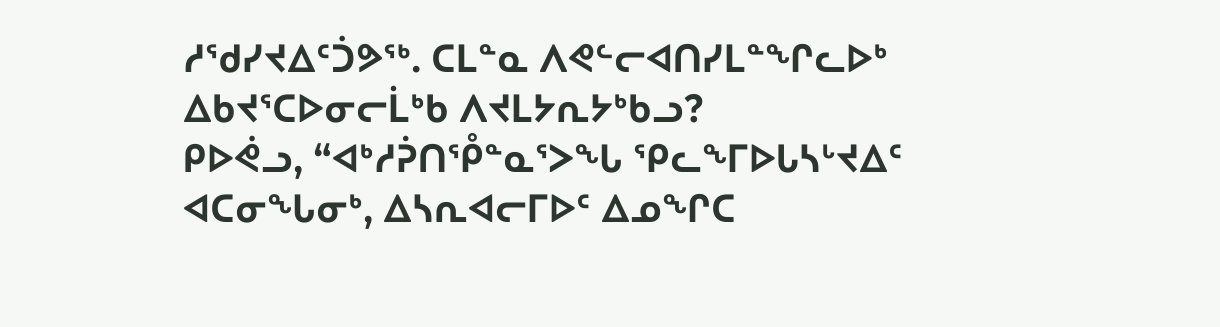ᓱᖁᓯᔪᐃᑦᑑᕗᖅ. ᑕᒪᓐᓇ ᐱᕙᓪᓕᐊᑎᓯᒪᓐᖏᓚᐅᒃ ᐃᑲᔪᕐᑕᐅᓂᓕᒫᒃᑲ ᐱᔪᒪᔭᕆᔭᒃᑲᓗ?
ᑭᐅᕚᓗ, “ᐊᒃᓱᕉᑎᕾᓐᓇᕐᐳᖓ ᕿᓚᖕᒥᐅᒐᓴᒡᔪᐃᑦ ᐊᑕᓂᖓᓂᒃ, ᐃᓴᕆᐊᓕᒥᐅᑦ ᐃᓄᖏᑕ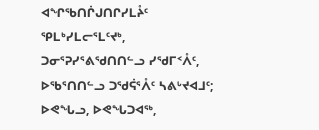ᐊᖏᖃᑎᒌᒍᑎᒋᓯᒪᔧᑦ ᕿᒪᒃᓯᒪᓕᕐᒪᑦᔪᒃ, ᑐᓂᕐᕈᓯᕐᕕᖁᑎᑎᓪᓗ ᓯᖁᒥᑉᐰᑦ, ᐅᖃᕐᑎᑎᓪᓗ ᑐᖁᕌᕐᐰᑦ ᓴᕕᒡᔪᐊᒧᑦ; ᐅᕙᖓᓗ, ᐅᕙᖓᑐᐊᖅ,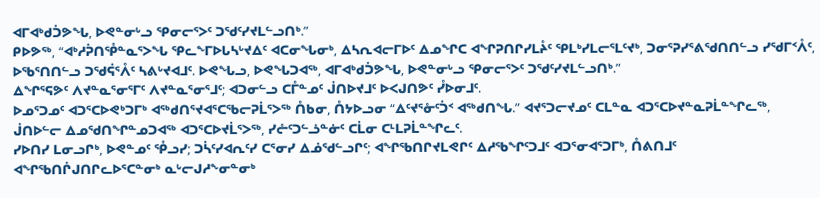ᐊᒥᐊᒃᑯᑑᕗᖓ, ᐅᕙᓐᓂᒡᓗ ᕿᓂᓕᕐᐳᑦ ᑐᖁᑦᓯᔪᒪᓪᓗᑎᒃ.”
ᑭᐅᕗᖅ, “ᐊᒃᓱᕉᑎᕾᓐᓇᕐᐳᖓ ᕿᓚᖕᒥᐅᒐᓴᒡᔪᐃᑦ ᐊᑕᓂᖓᓂᒃ, ᐃᓴᕆᐊᓕᒥᐅᑦ ᐃᓄᖏᑕ ᐊᖏᕈᑎᒋᓯᒪᔧᑦ ᕿᒪᒃᓯᒪᓕᕐᒪᑦᔪᒃ, ᑐᓂᕐᕈᓯᕐᕕᖁᑎᑎᓪᓗ ᓯᖁᒥᑉᐰᑦ, ᐅᖃᕐᑎᑎᓪᓗ ᑐᖁᕌᕐᐰᑦ ᓴᕕᒡᔪᐊᒧᑦ. ᐅᕙᖓᓗ, ᐅᕙᖓᑐᐊᖅ, ᐊᒥᐊᒃᑯᑑᕗᖓ, ᐅᕙᓐᓂᒡᓗ ᕿᓂᓕᕐᐳᑦ ᑐᖁᑦᓯᔪᒪᓪᓗᑎᒃ.”
ᐃᖏᕐᕋᕗᑦ ᐱᔪᓐᓇᕐᓂᕐᒥᑦ ᐱᔪᓐᓇᕐᓂᕐᒧᑦ; ᐊᑐᓂᓪᓗ ᑕᒤᓐᓄᑦ ᒎᑎᐅᔪᒧᑦ ᐅᐸᒍᑎᕗᑦ ᓮᐅᓂᒧᑦ.
ᐅᓄᕐᑐᓄᑦ ᐊᑐᕐᑕᐅᕙᒃᑐᒥᒃ ᐊᖅᑯᑎᕐᔪᐊᕐᑕᖃᓕᕈᒫᕐᐳᖅ ᑍᑲᓂ, ᑍᔭᐅᓗᓂ “ᐃᑦᔪᕐᓁᑦᑑᑉ ᐊᖅᑯᑎᖓ.” ᐊᔪᕐᑐᓕᔪᓄᑦ ᑕᒪᓐᓇ ᐊᑐᕐᑕᐅᔪᓐᓇᕈᒫᓐᖏᓚᖅ, ᒎᑎᐅᓪᓕ ᐃᓄᖁᑎᖏᓐᓄᑐᐊᖅ ᐊᑐᕐᑕᐅᔪᒫᕐᐳᖅ, ᓯᓔᑦᑐᓪᓘᓐᓃᑦ ᑕᒫᓂ ᑕᒻᒪᕈᒫᓐᖏᓚᑦ.
ᓯᐅᑎᓯ ᒪᓂᓗᒋᒃ, ᐅᕙᓐᓄᑦ ᕾᓗᓯ; ᑐᓵᑦᓯᐊᕆᑦᓯ ᑕᕐᓂᓯ ᐃᓅᖁᓪᓗᒋᑦ; ᐊᖏᖃᑎᒋᔪᒪᕙᒋᑦ ᐃᓱᖃᖏᑦᑐᒧᑦ ᐊᑐᕐᓂᐊᕐᑐᒥᒃ, ᑍᕕᑎᒧᑦ ᐊᖏᖃᑎᒌᒍᑎᒋᓚᐅᕐᑕᓐᓂᒃ ᓇᒡᓕᒍᓱᖕᓂᓐᓂᒃ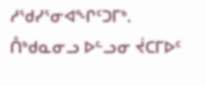ᓱᖁᓯᕐᓂᐊᖏᑦᑐᒥᒃ.
ᑍᒃᑯᓇᓂᓗ ᐅᓪᓗᓂ ᔫᑕᒥᐅᑦ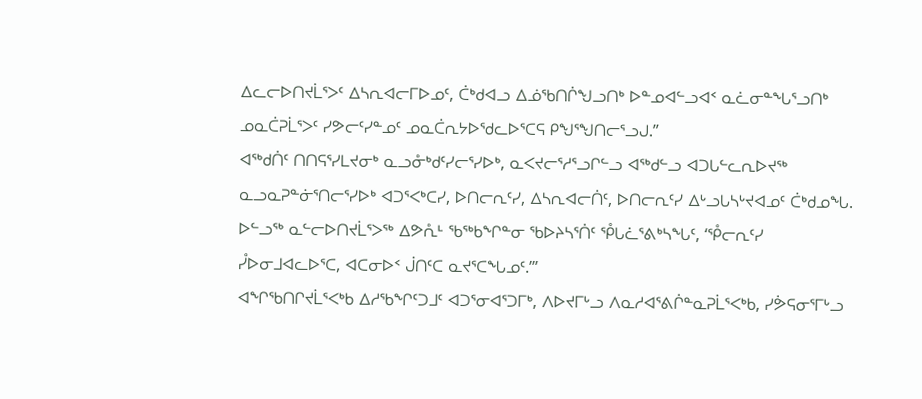ᐃᓚᓕᐅᑎᔪᒫᕐᐳᑦ ᐃᓴᕆᐊᓕᒥᐅᓄᑦ, ᑖᒃᑯᐊᓗ ᐃᓅᖃᑎᒌᖑᓗᑎᒃ ᐅᓐᓄᐊᓪᓗᐊᑉ ᓇᓛᓂᓐᖓᕐᓗᑎᒃ ᓄᓇᑖᕈᒫᕐᐳᑦ ᓯᕗᓕᑦᓯᓐᓄᑦ ᓄᓇᑖᕆᔭᐅᖁᓚᐅᕐᑕᕋ ᑭᖑᕐᖑᑎᓕᕐᓗᒍ.”
ᐊᖅᑯᑏᑦ ᑎᑎᕋᕐᓯᒪᔪᓂᒃ ᓇᓗᓁᒃᑯᑦᓯᓕᕐᓯᐅᒃ, ᓇᐸᔪᓕᕐᓱᕐᓗᒋᓪᓗ ᐊᖅᑯᓪᓗ ᐊᑐᒐᓪᓚᕆᐅᔪᖅ ᓇᓗᓇᕈᓐᓃᕐᑎᓕᕐᓯᐅᒃ ᐊᑐᕐᐸᒃᑕᓯ, ᐅᑎᓕᕆᑦᓯ, ᐃᓴᕆᐊᓕᑏᑦ, ᐅᑎᓕᕆᑦᓯ ᐃᒡᓗᒐᓴᒡᔪᐊᓄᑦ ᑖᒃᑯᓄᖓ.
ᐅᓪᓗᖅ ᓇᓪᓕᐅᑎᔪᒫᕐᐳᖅ ᐃᕗᕅᒻ ᖃᖅᑲᖏᓐᓂ ᖃᐅᔨᓴᕐᑏᑦ ᕾᒐᓛᕐᕕᒃᓴᖓᑦ, ‘ᕾᓕᕆᑦᓯ ᓮᐅᓂᒧᐊᓚᐅᕐᑕ, ᐊᑕᓂᐅᑉ ᒎᑎᑦᑕ ᓇᔪᕐᑕᖓᓄᑦ.’”
ᐊᖏᖃᑎᒋᔪᒫᕐᐸᒃᑲ ᐃᓱᖃᖏᑦᑐᒧᑦ ᐊᑐᕐᓂᐊᕐᑐᒥᒃ, ᐱᐅᔪᒥᒡᓗ ᐱᓇᓱᐊᕐᕕᒌᓐᓇᕈᒫᕐᐸᒃᑲ, ᓯᕘᕋᓂᕐᒥᒡᓗ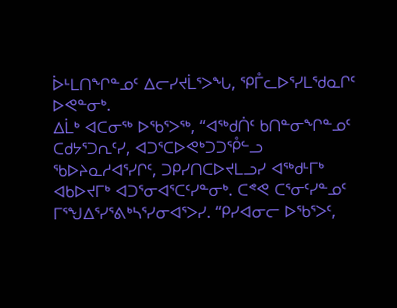ᐆᒻᒪᑎᖏᓐᓄᑦ ᐃᓕᓯᔪᒫᕐᐳᖓ, ᕿᒤᓚᐅᕐᓯᒪᖁᓇᒋᑦ ᐅᕙᓐᓂᒃ.
ᐃᒫᒃ ᐊᑕᓂᖅ ᐅᖃᕐᐳᖅ, “ᐊᖅᑯᑏᑦ ᑲᑎᓐᓂᖏᓐᓄᑦ ᑕᑯᔭᕐᑐᕆᑦᓯ, ᐊᑐᕐᑕᐅᕙᒃᑐᑐᕾᓪᓗ ᖃᐅᔨᓇᓱᐊᕐᓯᒋᑦ, ᑐᑭᓯᑎᑕᐅᔪᒪᓗᓯ ᐊᖅᑯᒻᒥᒃ ᐊᑲᐅᔪᒥᒃ ᐊᑐᕐᓂᐊᕐᑕᑦᓯᓐᓂᒃ. ᑕᕝᕙ ᑕᕐᓂᑦᓯᓐᓄᑦ ᒥᕐᖑᐃᕐᓯᕐᕕᒃᓴᕐᓯᓂᐊᕐᐳᓯ. “ᑭᓯᐊᓂᓕ ᐅᖃᕐᐳᑦ,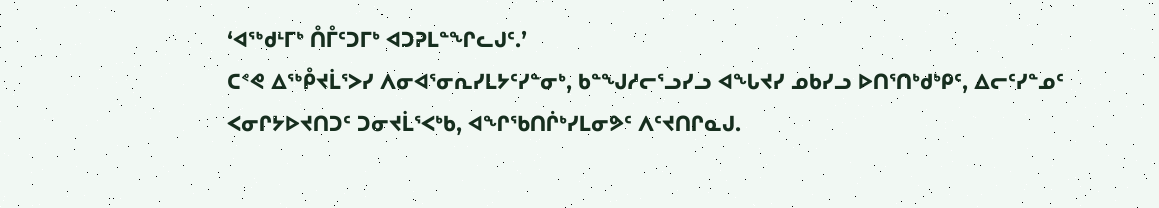‘ᐊᖅᑯᒻᒥᒃ ᑍᒤᑦᑐᒥᒃ ᐊᑐᕈᒪᓐᖏᓚᒍᑦ.’
ᑕᕝᕙ ᐃᖅᑬᔪᒫᕐᐳᓯ ᐱᓂᐊᕐᓂᕆᓯᒪᔭᑦᓯᓐᓂᒃ, ᑲᓐᖑᓱᓕᕐᓗᓯᓗ ᐊᖓᔪᓯ ᓄᑲᓯᓗ ᐅᑎᕐᑎᒃᑯᒃᑭᑦ, ᐃᓕᑦᓯᓐᓄᑦ ᐸᓂᒋᔭᐅᔪᑎᑐᑦ ᑐᓂᔪᒫᕐᐸᒃᑲ, ᐊᖏᖃᑎᒌᒃᓯᒪᓂᕗᑦ ᐱᑦᔪᑎᒋᓇᒍ.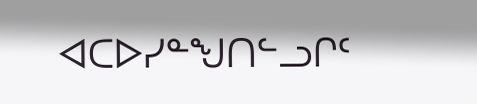ᐊᑕᐅᓯᓐᖑᑎᓪᓗᒋᑦ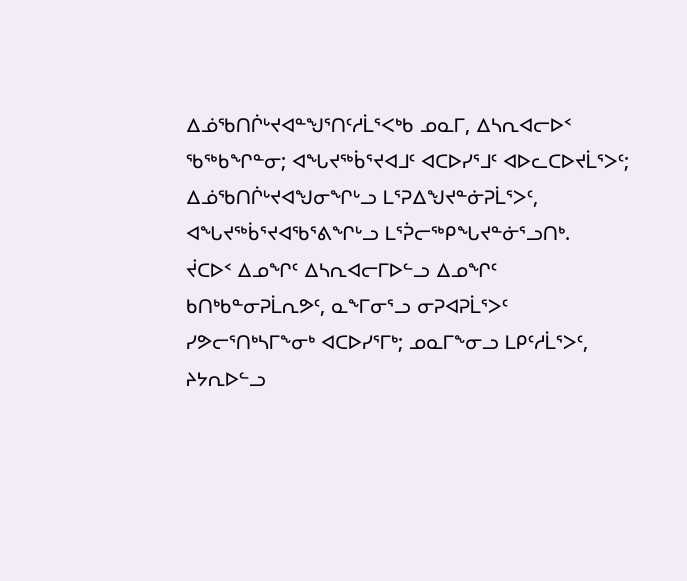ᐃᓅᖃᑎᒌᒡᔪᐊᓐᖑᕐᑎᑦᓱᒫᕐᐸᒃᑲ ᓄᓇᒥ, ᐃᓴᕆᐊᓕᐅᑉ ᖃᖅᑲᖏᓐᓂ; ᐊᖓᔪᖅᑳᕐᔪᐊᒧᑦ ᐊᑕᐅᓯᕐᒧᑦ ᐊᐅᓚᑕᐅᔪᒫᕐᐳᑦ; ᐃᓅᖃᑎᒌᒡᔪᐊᖑᓂᖏᒡᓗ ᒪᕐᕈᐃᖑᔪᓐᓃᕈᒫᕐᐳᑦ, ᐊᖓᔪᖅᑳᕐᔪᐊᖃᕐᕕᖏᒡᓗ ᒪᕐᕉᓕᖅᑭᖓᔪᓐᓃᕐᓗᑎᒃ.
ᔫᑕᐅᑉ ᐃᓄᖏᑦ ᐃᓴᕆᐊᓕᒥᐅᓪᓗ ᐃᓄᖏᑦ ᑲᑎᒃᑲᓐᓂᕈᒫᕆᕗᑦ, ᓇᖕᒥᓂᕐᓗ ᓂᕈᐊᕈᒫᕐᐳᑦ ᓯᕗᓕᕐᑎᒃᓴᒥᖕᓂᒃ ᐊᑕᐅᓯᕐᒥᒃ; ᓄᓇᒥᖕᓂᓗ ᒪᑭᑦᓱᒫᕐᐳᑦ, ᔨᔭᕆᐅᓪᓗ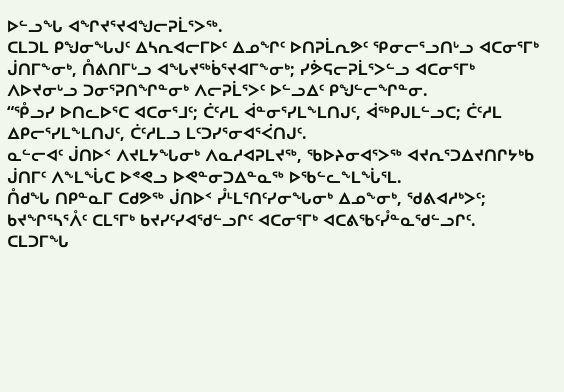ᐅᓪᓗᖓ ᐊᖏᔪᕐᔪᐊᖑᓕᕈᒫᕐᐳᖅ.
ᑕᒪᑐᒪ ᑭᖑᓂᖓᒍᑦ ᐃᓴᕆᐊᓕᒥᐅᑦ ᐃᓄᖏᑦ ᐅᑎᕈᒫᕆᕗᑦ ᕿᓂᓕᕐᓗᑎᒡᓗ ᐊᑕᓂᕐᒥᒃ ᒎᑎᒥᖕᓂᒃ, ᑍᕕᑎᒥᒡᓗ ᐊᖓᔪᖅᑳᕐᔪᐊᒥᖕᓂᒃ; ᓯᕘᕋᓕᕈᒫᕐᐳᓪᓗ ᐊᑕᓂᕐᒥᒃ ᐱᐅᔪᓂᒡᓗ ᑐᓂᕐᕈᑎᖏᓐᓂᒃ ᐱᓕᕈᒫᕐᐳᑦ ᐅᓪᓗᐃᑦ ᑭᖑᓪᓕᖏᓐᓂ.
“ᕾᓗᓯ ᐅᑎᓚᐅᕐᑕ ᐊᑕᓂᕐᒧᑦ; ᑖᑦᓱᒪ ᐋᓐᓂᕐᓯᒪᖕᒪᑎᒍᑦ, ᐋᖅᑭᒍᒪᓪᓗᑕ; ᑖᑦᓱᒪ ᐃᑭᓕᕐᓯᒪᖕᒪᑎᒍᑦ, ᑖᑦᓱᒪᓗ ᒪᑦᑐᓯᕐᓂᐊᕐᐹᑎᒍᑦ.
ᓇᓪᓕᐊᑦ ᒎᑎᐅᑉ ᐱᔪᒪᔭᖓᓂᒃ ᐱᓇᓱᐊᕈᒪᔪᖅ, ᖃᐅᔨᓂᐊᕐᐳᖅ ᐊᔪᕆᕐᑐᐃᔪᑎᒋᔭᒃᑲ ᒎᑎᒥᑦ ᐱᖕᒪᖔᑕ ᐅᕝᕙᓗ ᐅᕙᓐᓂᑐᐃᓐᓇᖅ ᐅᖃᓪᓚᖕᒪᖔᕐᒪ.
ᑍᑯᖓ ᑎᑭᓐᓇᒥ ᑕᑯᕗᖅ ᒎᑎᐅᑉ ᓮᒻᒪᕐᑎᑦᓯᓂᖓᓂᒃ ᐃᓄᖕᓂᒃ, ᖁᕕᐊᓱᒃᐳᑦ; ᑲᔪᖏᕐᓴᕐᐰᑦ ᑕᒪᕐᒥᒃ ᑲᔪᓯᑦᓯᐊᖁᓪᓗᒋᑦ ᐊᑕᓂᕐᒥᒃ ᐊᑕᕕᖃᑦᓮᓐᓇᖁᓪᓗᒋᑦ.
ᑕᒪᑐᒥᖓ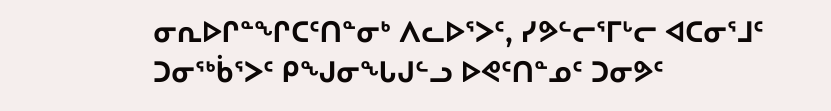ᓂᕆᐅᒋᓐᖏᑕᑦᑎᓐᓂᒃ ᐱᓚᐅᕐᐳᑦ, ᓯᕗᓪᓕᕐᒥᒡᓕ ᐊᑕᓂᕐᒧᑦ ᑐᓂᖅᑳᕐᐳᑦ ᑭᖑᓂᖓᒍᓪᓗ ᐅᕙᑦᑎᓐᓄᑦ ᑐᓂᕗᑦ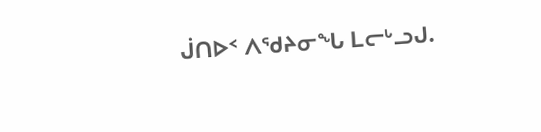ᒎᑎᐅᑉ ᐱᖁᔨᓂᖓ ᒪᓕᒡᓗᒍ.